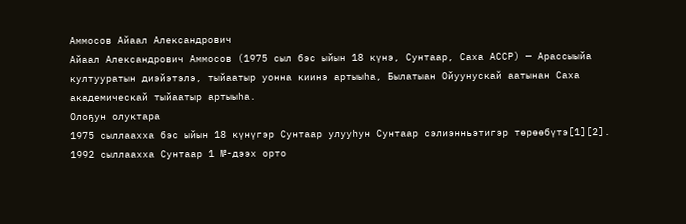Аммосов Айаал Александрович
Айаал Александрович Аммосов (1975 сыл бэс ыйын 18 күнэ, Сунтаар, Саха АССР) — Арассыыйа култууратын диэйэтэлэ, тыйаатыр уонна киинэ артыыһа, Былатыан Ойуунускай аатынан Саха академическай тыйаатыр артыыһа.
Олоҕун олуктара
1975 сыллаахха бэс ыйын 18 күнүгэр Сунтаар улууһун Сунтаар сэлиэнньэтигэр төрөөбүтэ[1][2]. 1992 сыллаахха Сунтаар 1 №-дээх орто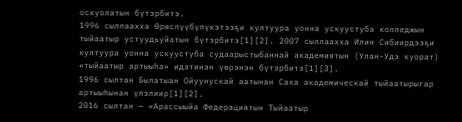оскуолатын бүтэрбитэ.
1996 сыллаахха Өрөспүүбүлүкэтээҕи култуура уонна ускуустуба колледжын тыйаатыр устуудьуйатын бүтэрбитэ[1][2]. 2007 сыллаахха Илин Сибиирдээҕи култуура уонна ускуустуба судаарыстыбаннай академиятын (Улан-Удэ куорат) «тыйаатыр артыыһа» идэтинэн үөрэнэн бүтэрбитэ[1][3].
1996 сылтан Былатыан Ойуунускай аатынан Саха академическай тыйаатырыгар артыыһынан үлэлиир[1][2].
2016 сылтан — «Арассыыйа Федерациятын Тыйаатыр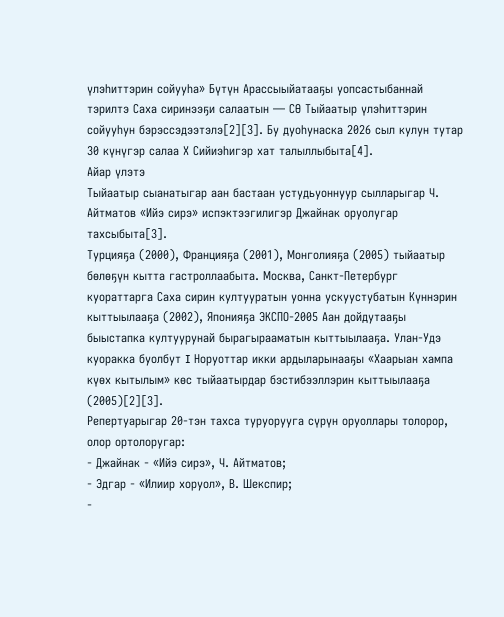үлэһиттэрин сойууһа» Бүтүн Арассыыйатааҕы уопсастыбаннай тэрилтэ Саха сиринээҕи салаатын — СӨ Тыйаатыр үлэһиттэрин сойууһун бэрэссэдээтэлэ[2][3]. Бу дуоһунаска 2026 сыл кулун тутар 30 күнүгэр салаа Х Сийиэһигэр хат талыллыбыта[4].
Айар үлэтэ
Тыйаатыр сыанатыгар аан бастаан устудьуоннуур сылларыгар Ч. Айтматов «Ийэ сирэ» испэктээгилигэр Джайнак оруолугар тахсыбыта[3].
Турцияҕа (2000), Францияҕа (2001), Монголияҕа (2005) тыйаатыр бөлөҕүн кытта гастроллаабыта. Москва, Санкт-Петербург куораттарга Саха сирин култууратын уонна ускуустубатын Күннэрин кыттыылааҕа (2002), Японияҕа ЭКСПО-2005 Аан дойдутааҕы быыстапка култуурунай бырагырааматын кыттыылааҕа. Улан-Удэ куоракка буолбут I Норуоттар икки ардыларынааҕы «Хаарыан хампа күөх кытылым» көс тыйаатырдар бэстибээллэрин кыттыылааҕа (2005)[2][3].
Репертуарыгар 20-тэн тахса туруорууга сүрүн оруоллары толорор, олор ортолоругар:
- Джайнак - «Ийэ сирэ», Ч. Айтматов;
- Эдгар - «Илиир хоруол», В. Шекспир;
-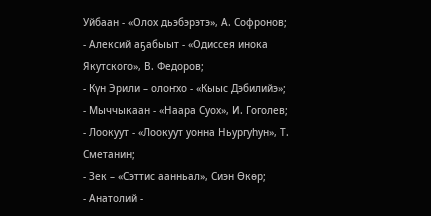Уйбаан - «Олох дьэбэрэтэ», А. Софронов;
- Алексий аҕабыыт - «Одиссея инока Якутского», В. Федоров;
- Күн Эрили – олоҥхо - «Кыыс Дэбилийэ»;
- Мыччыкаан - «Наара Суох», И. Гоголев;
- Лоокуут - «Лоокуут уонна Ньургуһун», Т. Сметанин;
- Зек – «Сэттис аанньал», Сиэн Өкөр;
- Анатолий -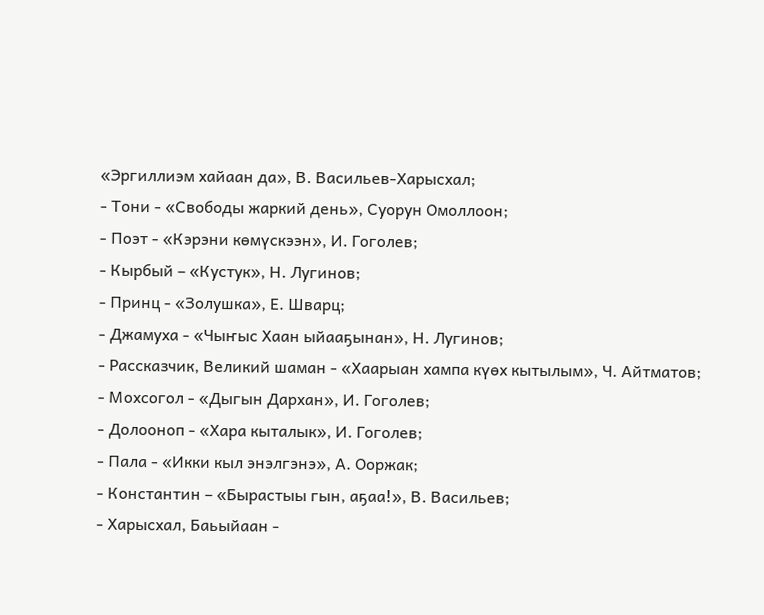«Эргиллиэм хайаан да», В. Васильев-Харысхал;
- Тони - «Свободы жаркий день», Суорун Омоллоон;
- Поэт - «Кэрэни көмүскээн», И. Гоголев;
- Кырбый – «Кустук», Н. Лугинов;
- Принц - «Золушка», Е. Шварц;
- Джамуха - «Чыҥыс Хаан ыйааҕынан», Н. Лугинов;
- Рассказчик, Великий шаман - «Хаарыан хампа күөх кытылым», Ч. Айтматов;
- Мохсогол - «Дыгын Дархан», И. Гоголев;
- Долооноп - «Хара кыталык», И. Гоголев;
- Пала - «Икки кыл энэлгэнэ», А. Ооржак;
- Константин – «Бырастыы гын, аҕаа!», В. Васильев;
- Харысхал, Баьыйаан -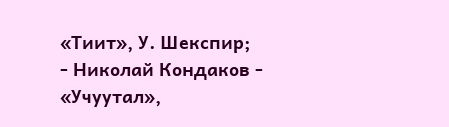«Тиит», У. Шекспир;
- Николай Кондаков - «Учуутал»,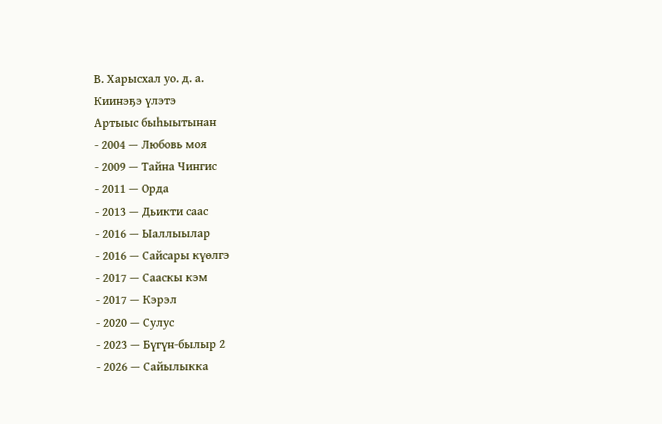В. Харысхал уо. д. а.
Киинэҕэ үлэтэ
Артыыс быһыытынан
- 2004 — Любовь моя
- 2009 — Тайна Чингис
- 2011 — Орда
- 2013 — Дьикти саас
- 2016 — Ыаллыылар
- 2016 — Сайсары күөлгэ
- 2017 — Сааскы кэм
- 2017 — Кэрэл
- 2020 — Сулус
- 2023 — Бүгүн-былыр 2
- 2026 — Сайылыкка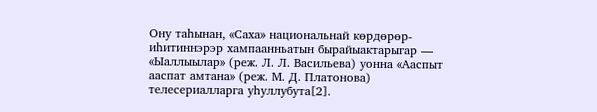Ону таһынан, «Саха» национальнай көрдөрөр-иһитиннэрэр хампаанньатын бырайыактарыгар — «Ыаллыылар» (реж. Л. Л. Васильева) уонна «Ааспыт ааспат амтана» (реж. М. Д. Платонова) телесериалларга уһуллубута[2].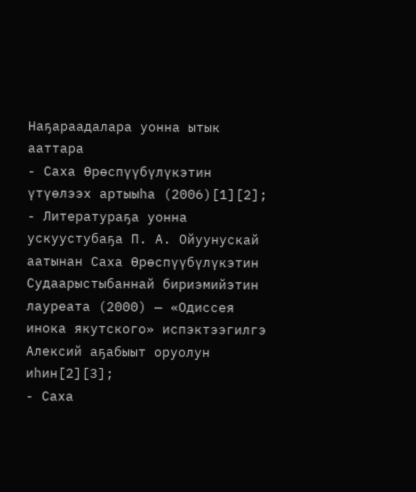Наҕараадалара уонна ытык ааттара
- Саха Өрөспүүбүлүкэтин үтүөлээх артыыһа (2006)[1][2];
- Литератураҕа уонна ускуустубаҕа П. А. Ойуунускай аатынан Саха Өрөспүүбүлүкэтин Судаарыстыбаннай бириэмийэтин лауреата (2000) — «Одиссея инока якутского» испэктээгилгэ Алексий аҕабыыт оруолун иһин[2][3];
- Саха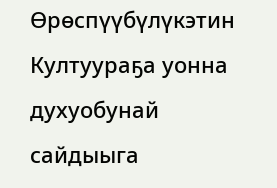Өрөспүүбүлүкэтин Култуураҕа уонна духуобунай сайдыыга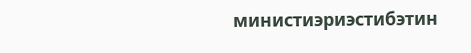министиэриэстибэтин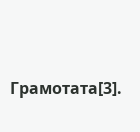Грамотата[3].